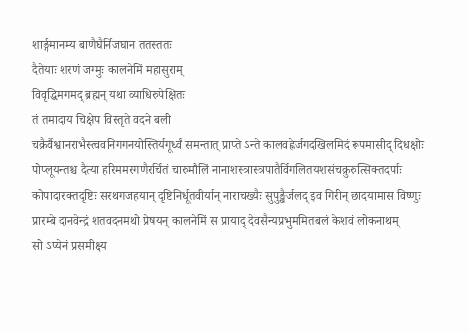शार्ङ्गमानम्य बाणैघैर्निजघान ततस्ततः
दैतेयाः शरणं जग्मुः कालनेमिं महासुराम्
विवृद्धिमगमद् ब्रह्मन् यथा व्याधिरुपेक्षितः
तं तमादाय चिक्षेप विस्तृते वदने बली
चक्रैर्वैश्वानराभैस्त्ववनिगगनयोस्तिर्यगूर्ध्वं समन्तात् प्राप्ते ऽन्ते कालवह्नेर्जगदखिलमिदं रूपमासीद् दिधक्षोः
पोप्लूयन्तश्च दैत्या हरिममरगणैरर्चितं चारुमौलिं नानाशस्त्रास्त्रपातैर्विगलितयशसंचक्रुरुत्सिक्तदर्पाः
कोपादारक्तदृष्टिः सरथगजहयान् दृष्टिनिर्धूतवीर्यान् नाराचख्यैः सुपुङ्खैर्जलद् इव गिरीन् छादयामास विष्णुः
प्रारम्बे दानवेन्द्रं शतवदनमथो प्रेषयन् कालनेमिं स प्रायाद् देवसैन्यप्रभुममितबलं केशवं लोकनाथम्
सो ऽप्येनं प्रसमीक्ष्य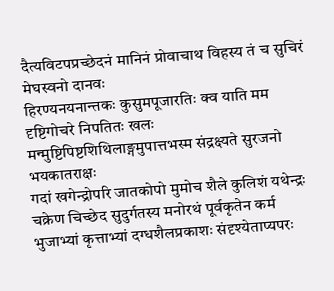दैत्यविटपप्रच्छेदनं मानिनं प्रोवाचाथ विहस्य तं च सुचिरं मेघस्वनो दानवः
हिरण्यनयनान्तकः कुसुमपूजारतिः क्व याति मम दृष्टिगोचरे निपतितः खलः
मन्मुष्टिपिष्टशिथिलाङ्गमुपात्तभस्म संद्रक्ष्यते सुरजनो भयकातराक्षः
गदां खगेन्द्रोपरि जातकोपो मुमोच शैले कुलिशं यथेन्द्रः
चक्रेण चिच्छेद सुदुर्गतस्य मनोरथं पूर्वकृतेन कर्म
भुजाभ्यां कृत्ताभ्यां दग्धशैलप्रकाशः संदृश्येताप्यपरः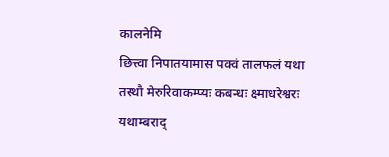कालनेमि
छित्त्वा निपातयामास पक्वं तालफलं यथा
तस्थौ मेरुरिवाकम्प्यः कबन्धः क्ष्माधरेश्वरः
यथाम्बराद्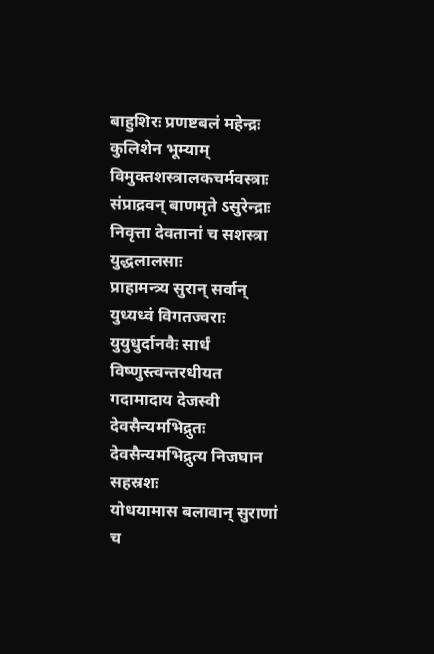बाहुशिरः प्रणष्टबलं महेन्द्रः कुलिशेन भूम्याम्
विमुक्तशस्त्रालकचर्मवस्त्राः संप्राद्रवन् बाणमृते ऽसुरेन्द्राः
निवृत्ता देवतानां च सशस्त्रा युद्धलालसाः
प्राहामन्त्र्य सुरान् सर्वान् युध्यध्वं विगतज्वराः
युयुधुर्दानवैः सार्धं विष्णुस्त्वन्तरधीयत
गदामादाय देजस्वी देवसैन्यमभिद्रुतः
देवसैन्यमभिद्रुत्य निजघान सहस्रशः
योधयामास बलावान् सुराणां च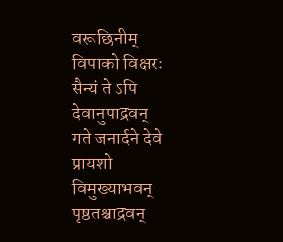वरूछिनीम्
विपाको विक्षरः सैन्यं ते ऽपि देवानुपाद्रवन्
गते जनार्दने देवे प्रायशो विमुख्याभवन्
पृष्ठतश्चाद्रवन्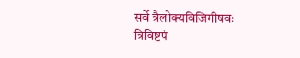सर्वे त्रैलोक्यविजिगीषवः
त्रिविष्टपं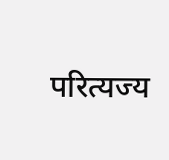परित्यज्य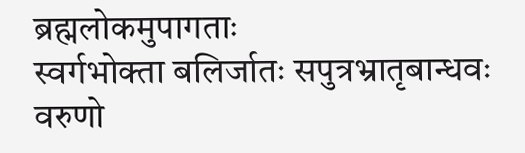ब्रह्मलोकमुपागताः
स्वर्गभोक्ता बलिर्जातः सपुत्रभ्रातृबान्धवः
वरुणो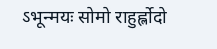ऽभून्मयः सोमो राहुर्ह्लोदो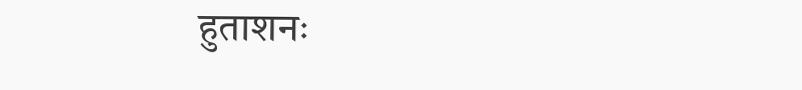हुताशनः